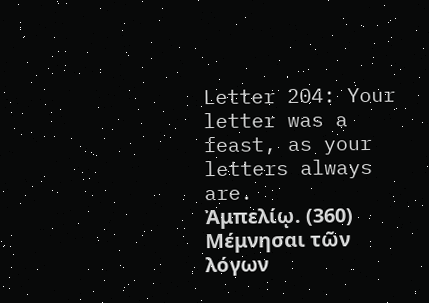Letter 204: Your letter was a feast, as your letters always are.
Ἀμπελίῳ. (360)
Μέμνησαι τῶν λόγων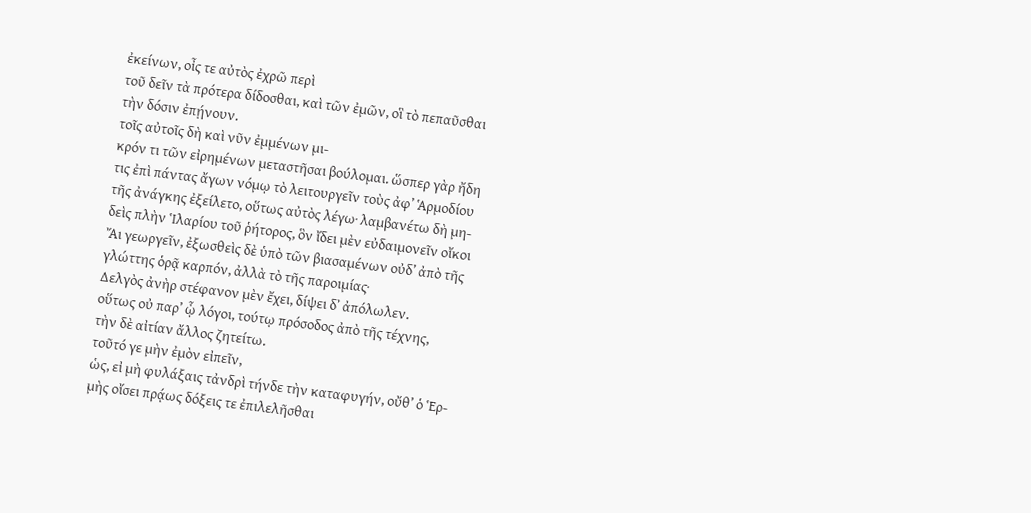ἐκείνων, οἶς τε αὐτὸς ἐχρῶ περὶ
τοῦ δεῖν τὰ πρότερα δίδοσθαι, καὶ τῶν ἐμῶν, οἳ τὸ πεπαῦσθαι
τὴν δόσιν ἐπῄνουν.
τοῖς αὐτοῖς δὴ καὶ νῦν ἐμμένων μι-
κρόν τι τῶν εἰρημένων μεταστῆσαι βούλομαι. ὥσπερ γὰρ ἤδη
τις ἐπὶ πάντας ἄγων νόμῳ τὸ λειτουργεῖν τοὺς ἀφ’ Ἁρμοδίου
τῆς ἀνάγκης ἐξείλετο, οὕτως αὐτὸς λέγω· λαμβανέτω δὴ μη-
δεὶς πλὴν Ἱλαρίου τοῦ ῥήτορος, ὃν ἴδει μὲν εὐδαιμονεῖν οἴκοι
Ἄι γεωργεῖν, ἐξωσθεὶς δὲ ὑπὸ τῶν βιασαμένων οὐδ’ ἀπὸ τῆς
γλώττης ὁρᾷ καρπόν, ἀλλὰ τὸ τῆς παροιμίας·
Δελγὸς ἀνὴρ στέφανον μὲν ἔχει, δίψει δ᾿ ἀπόλωλεν.
οὕτως οὐ παρ’ ᾧ λόγοι, τούτῳ πρόσοδος ἀπὸ τῆς τέχνης,
τὴν δὲ αἰτίαν ἄλλος ζητείτω.
τοῦτό γε μὴν ἐμὸν εἰπεῖν,
ὡς, εἰ μὴ φυλάξαις τἀνδρὶ τήνδε τὴν καταφυγήν, οὔθ’ ὁ Ἑρ-
μὴς οἴσει πρᾴως δόξεις τε ἐπιλελῆσθαι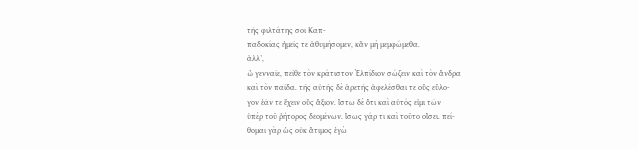τῆς φιλτάτης σοι Καπ-
παδοκίας ἡμεῖς τε ἀθυμήσομεν, κἂν μὴ μεμφώμεθα.
ἀλλ’,
ὦ γενναῖε, πεῖθε τὸν κράτιστον Ἐλπίδιον σώζειν καὶ τὸν ἄνδρα
καὶ τὸν παῖδα. τῆς αὐτῆς δὲ ἀρετῆς ἀφελέσθαι τε οὓς εὔλο-
γον ἐᾶν τε ἔχειν οὓς ἄξιον. ἴστω δὲ ὅτι καὶ αὐτός εἰμι τῶν
ὑπὲρ τοῦ ῥήτορος δεομένων. ἴσως γάρ τι καὶ τοῦτο οἴσει. πεί-
θομαι γὰρ ὡς οὐκ ἄτιμος ἐγὼ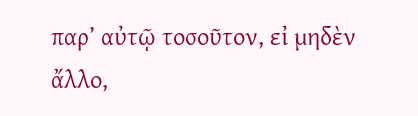παρ’ αὐτῷ τοσοῦτον, εἰ μηδὲν
ἄλλο,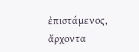ἐπιστάμενος, ἄρχοντα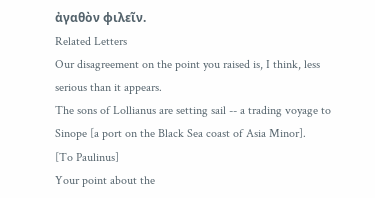ἀγαθὸν φιλεῖν.
Related Letters
Our disagreement on the point you raised is, I think, less serious than it appears.
The sons of Lollianus are setting sail -- a trading voyage to Sinope [a port on the Black Sea coast of Asia Minor].
[To Paulinus]
Your point about the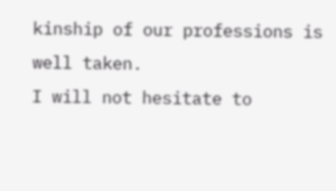kinship of our professions is well taken.
I will not hesitate to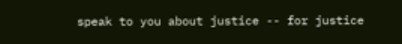speak to you about justice -- for justice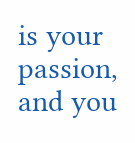is your passion, and you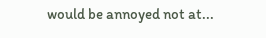would be annoyed not at...